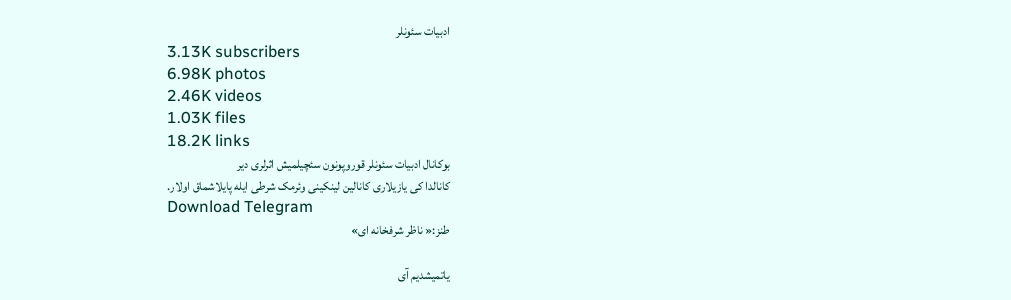ادبیات سئونلر
3.13K subscribers
6.98K photos
2.46K videos
1.03K files
18.2K links
بوکانال ادبیات سئونلر قوروپونون سئچیلمیش اثرلری دیر
کانالدا کی یازیلاری کانالین لینکینی وئرمک شرطی ایله پایلاشماق اولار.
Download Telegram
طنز:« ناظر شرفخانه ای»

یاتمیشدیم آی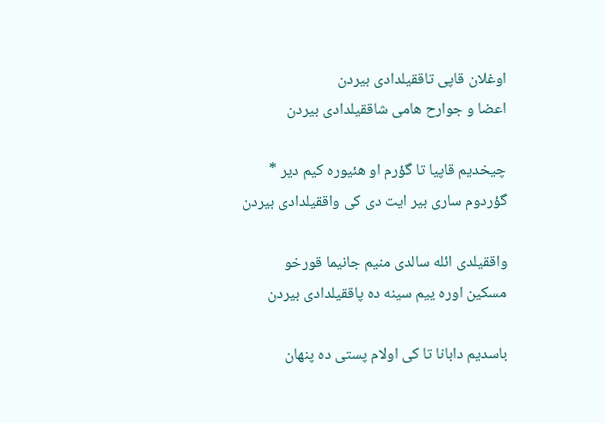اوغلان قاپی تاققیلدادی بیردن
اعضا و جوارح هامی شاققیلدادی بیردن

چیخدیم قاپیا تا گؤرم او هئیوره کیم دیر *
گؤردوم ساری بیر ایت دی کی واققیلدادی بیردن

واققیلدی ائله سالدی منیم جانیما قورخو
مسکین اوره ییم سینه ده پاققیلدادی بیردن

باسدیم دابانا تا کی اولام پستی ده پنهان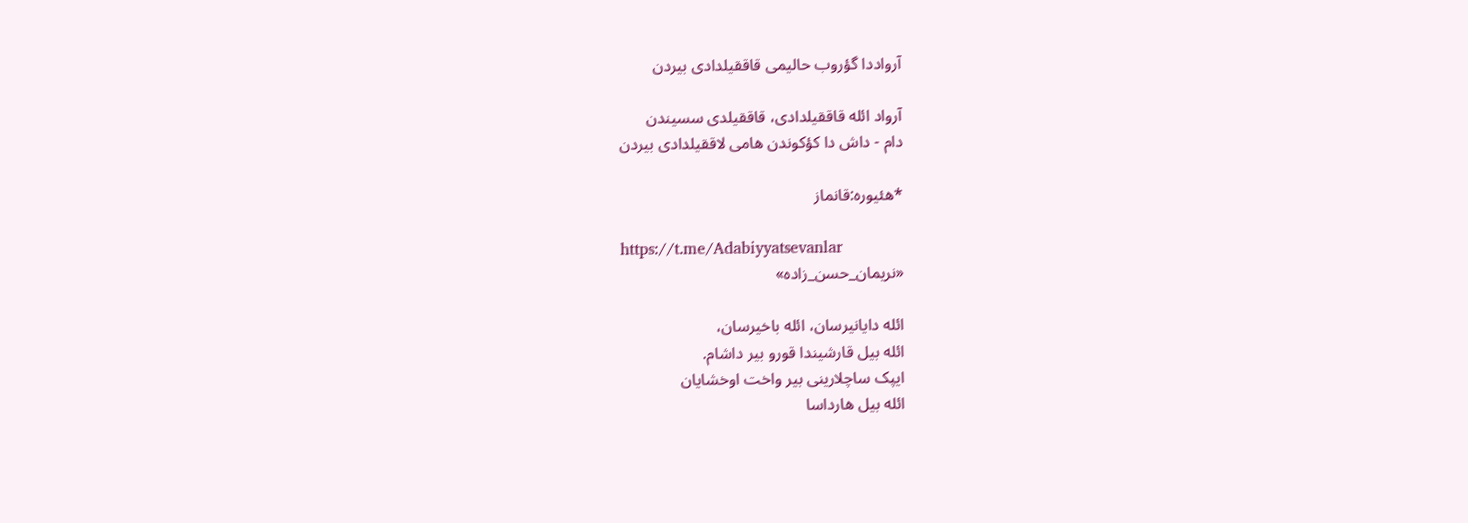آرواددا گؤروب حالیمی قاققیلدادی بیردن

آرواد ائله قاققیلدادی، قاققیلدی سسیندن
دام - داش دا کؤکوندن هامی لاققیلدادی بیردن

*هئیوره:قانماز

https://t.me/Adabiyyatsevanlar
«نریمان_حسن_زاده»

ائله دايانيرسان، ائله باخيرسان،
ائله بيل قارشيندا قورو بير داشام.
ايپک ساچلارينی بير واخت اوخشايان
ائله بيل هارداسا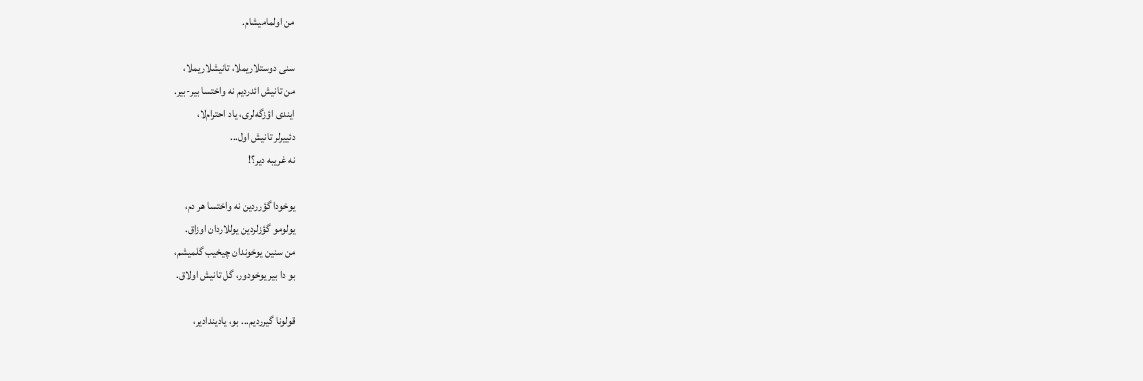من اولماميشام.

سنی دوستلاريملا، تانيشلاريملا،
من تانيش ائدرديم نه واختسا بير-بير.
ايندی اؤزگه‌لری، ياد احترام‌لا،
دئييرلر تانيش اول...
نه غريبه دير؟!

يوخودا گؤرردين نه واختسا هر دم،
يولومو گؤزلردين يوللاردان اوزاق.
من سنين يوخوندان چيخيب گلميشم،
بو دا بير يوخودور، گل تانيش اولاق.

قولونا گيررديم... بو، ياديندادير،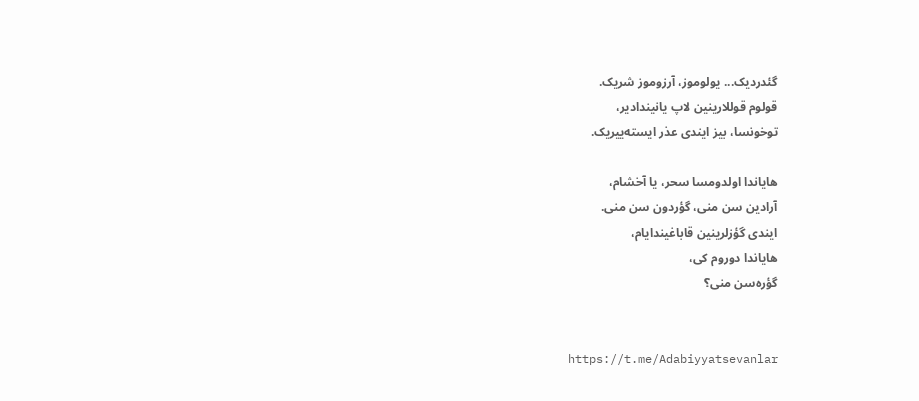گئدرديک... يولوموز، آرزوموز شریک.
قولوم قوللارينين لاپ يانيندادير،
توخونسا، بيز ايندی عذر ايسته‌ييريک.

هاياندا اولدومسا سحر، يا آخشام،
آرادين سن منی، گؤردون سن منی.
ايندی گؤزلرينين قاباغيندايام،
هاياندا دوروم کی،
گؤره‌سن منی؟


https://t.me/Adabiyyatsevanlar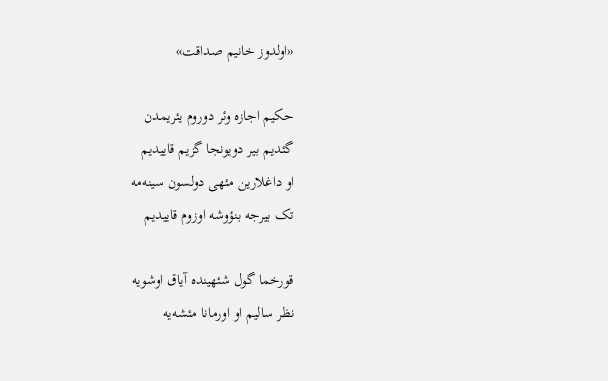«اولدوز خانیم صداقت»

حکیم اجازه وئر دوروم یئریمدن
گئدیم بیر دویونجا گزیم قاییدیم
او داغلارین مئهی دولسون سینه‌مه
تک بیرجه بنؤوشه اوزوم قاییدیم

قورخما گول شئهینده آیاق اوشویه
نظر سالیم او اورمانا مئشه‌یه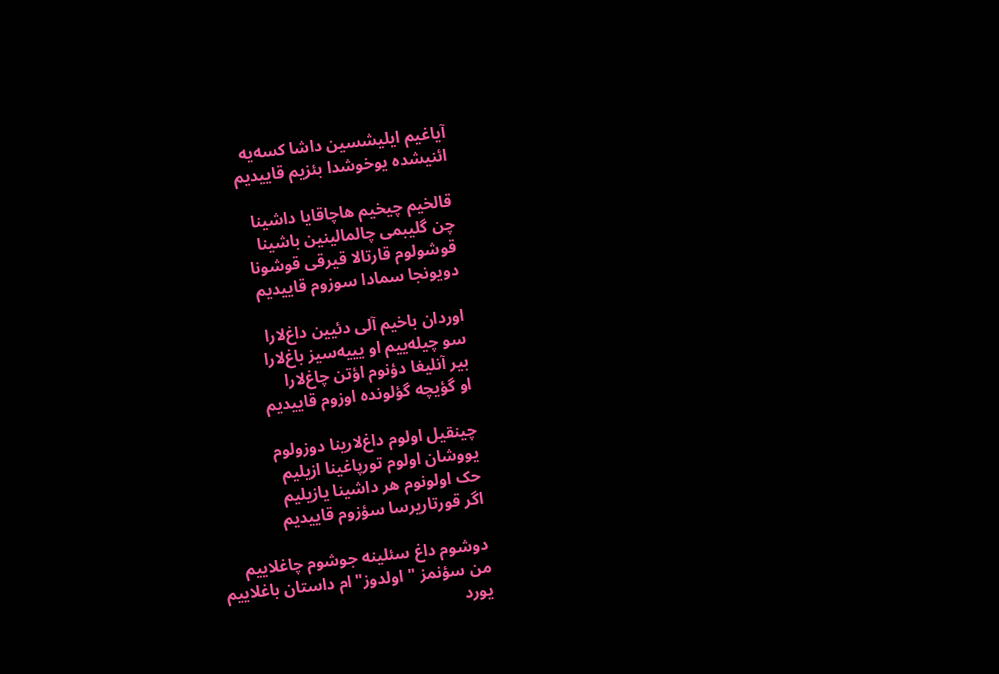آیاغیم ایلیشسین داشا کسه‌یه
ائنیشده یوخوشدا بئزیم قاییدیم

قالخیم چیخیم هاچاقایا داشینا
چن گلیبمی چالمالینین باشینا
قوشولوم قارتالا قیرقی قوشونا
دویونجا سمادا سوزوم قاییدیم

اوردان باخیم آلی دئیین داغ‌لارا
سو چیله‌ییم او یییه‌سیز باغ‌لارا
بیر آنلیغا دؤنوم اؤتن چاغ‌لارا
او گؤیچه گؤلونده اوزوم قاییدیم

چینقیل اولوم داغ‌لارینا دوزولوم
یووشان اولوم تورپاغینا ازیلیم
حک اولونوم هر داشینا یازیلیم
اگر قورتاریرسا سؤزوم قاییدیم

دوشوم داغ سئلینه جوشوم چاغلاییم
من سؤنمز " اولدوز"ام داستان باغلاییم
یورد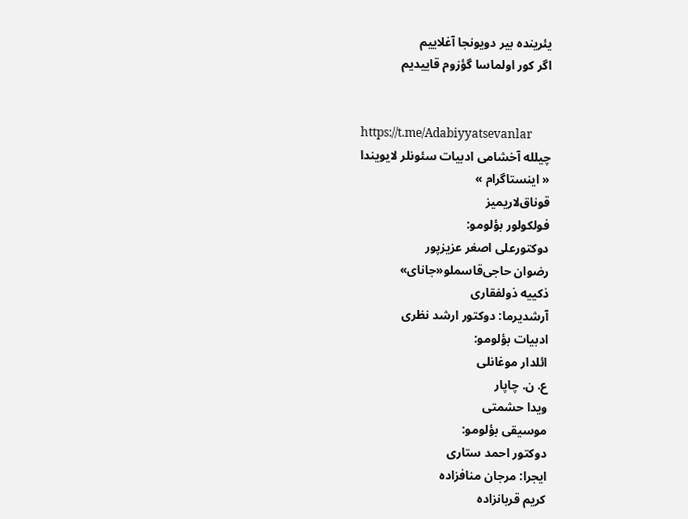یئرینده بیر دویونجا آغلاییم
اگر کور اولماسا گؤزوم قاییدیم


https://t.me/Adabiyyatsevanlar
چیلله آخشامی ادبیات سئونلر لایویندا
« اینستاگرام »
قوناق‌لاریمیز
فولکولور بؤلومو:
دوکتورعلی اصغر عزیزپور
رضوان حاجی‌قاسملو«جانای»
ذکییه ذولفقاری
آرشدیرما: دوکتور ارشد نظری
ادبیات بؤلومو:
ائلدار موغانلی
ع. ن. چاپار
ویدا حشمتی
موسیقی بؤلومو‌:
دوکتور احمد ستاری
ایجرا: مرجان منافزاده
کریم قربانزاده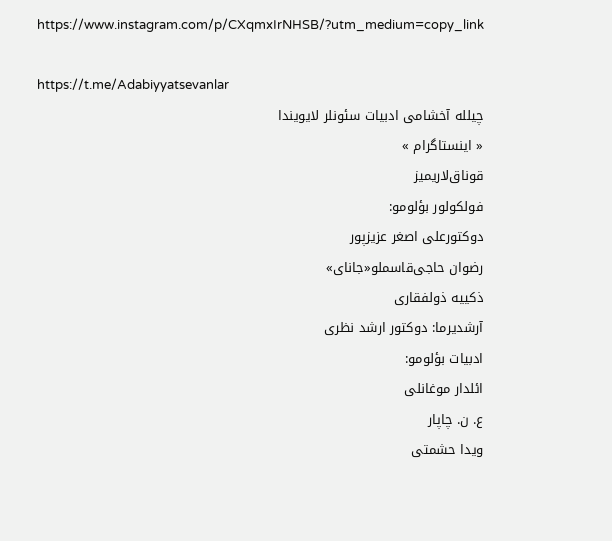https://www.instagram.com/p/CXqmxIrNHSB/?utm_medium=copy_link

https://t.me/Adabiyyatsevanlar
چیلله آخشامی ادبیات سئونلر لایویندا
« اینستاگرام »
قوناق‌لاریمیز
فولکولور بؤلومو:
دوکتورعلی اصغر عزیزپور
رضوان حاجی‌قاسملو«جانای»
ذکییه ذولفقاری
آرشدیرما: دوکتور ارشد نظری
ادبیات بؤلومو:
ائلدار موغانلی
ع. ن. چاپار
ویدا حشمتی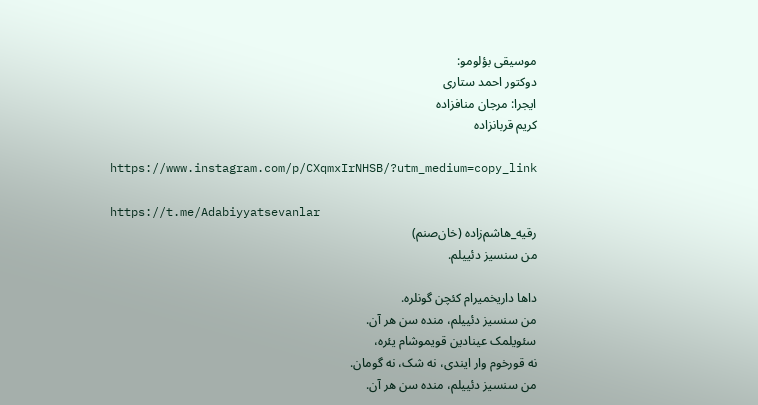موسیقی بؤلومو‌:
دوکتور احمد ستاری
ایجرا: مرجان منافزاده
کریم قربانزاده

https://www.instagram.com/p/CXqmxIrNHSB/?utm_medium=copy_link

https://t.me/Adabiyyatsevanlar
رقیه_هاشم‌زاده (خان‌صنم)
من سنسیز دئییلم.

داها داریخمیرام کئچن گونلره.
من سنسیز دئییلم، منده سن هر آن.
سئویلمک عینادین قویموشام یئره،
نه قورخوم وار ایندی، نه شک، نه گومان.
من سنسیز دئییلم، منده سن هر آن.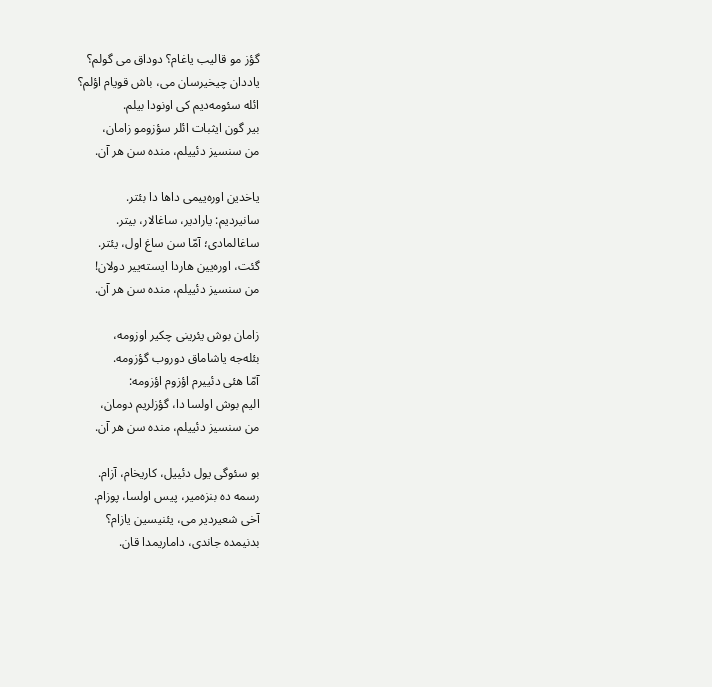گؤز مو قالیب یاغام؟ دوداق می گولم؟
یاددان چیخیرسان می، باش قویام اؤلم؟
ائله سئومه‌دیم کی اونودا بیلم.
بیر گون ایثبات ائلر سؤزومو زامان،
من سنسیز دئییلم، منده سن هر آن.

یاخدین اوره‌ییمی داها دا بئتر.
سانیردیم: یارادیر، ساغالار، بیتر.
ساغالمادی؛ آمّا سن ساغ اول، یئتر.
گئت، اوره‌یین هاردا ایسته‌ییر دولان!
من سنسیز دئییلم، منده سن هر آن.

زامان بوش یئرینی چکیر اوزومه،
بئله‌جه یاشاماق دوروب گؤزومه.
آمّا هئی دئییرم اؤزوم اؤزومه:
الیم بوش اولسا دا، گؤزلریم دومان،
من سنسیز دئییلم، منده سن هر آن.

بو سئوگی یول دئییل، کاریخام، آزام.
رسمه ده بنزه‌میر، پیس اولسا، پوزام.
آخی شعیردیر می، یئنیسین یازام؟
بدنیمده جاندی، داماریمدا قان.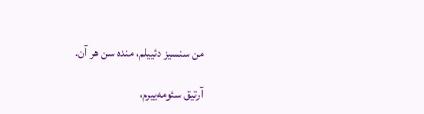من سنسیز دئییلم، منده سن هر آن.

آرتیق سئومه‌ییرم،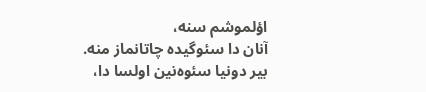اؤلموشم سنه،
آنان دا سئوگیده چاتانماز منه.
بیر دونیا سئوه‌نین اولسا دا،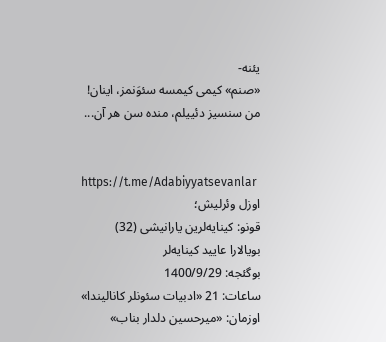یئنه-
«صنم» کیمی کیمسه سئوَنمز، اینان!
من سنسیز دئییلم، منده سن هر آن...


https://t.me/Adabiyyatsevanlar
اوزل وئرلیش؛
قونو: کینایه‌لرین یارانیشی (32)
بویالارا عایید کینایه‌لر
بوگئجه: 1400/9/29
ساعات: 21 «ادبیات سئونلر کانالیندا»
اوزمان: «میرحسین دلدار بناب»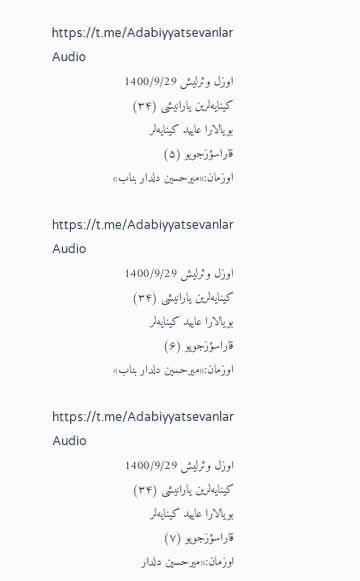https://t.me/Adabiyyatsevanlar
Audio
اوزل وئرلیش 1400/9/29
کینایه‌لرین یارانیشی (۳۴)
بویالارا عایید کینایه‌لر
قاراسؤزجویو (۵)
اوزمان:«میرحسین دلدار بناب»

https://t.me/Adabiyyatsevanlar
Audio
اوزل وئرلیش 1400/9/29
کینایه‌لرین یارانیشی (۳۴)
بویالارا عایید کینایه‌لر
قاراسؤزجویو (۶)
اوزمان:«میرحسین دلدار بناب»

https://t.me/Adabiyyatsevanlar
Audio
اوزل وئرلیش 1400/9/29
کینایه‌لرین یارانیشی (۳۴)
بویالارا عایید کینایه‌لر
قاراسؤزجویو (۷)
اوزمان:«میرحسین دلدار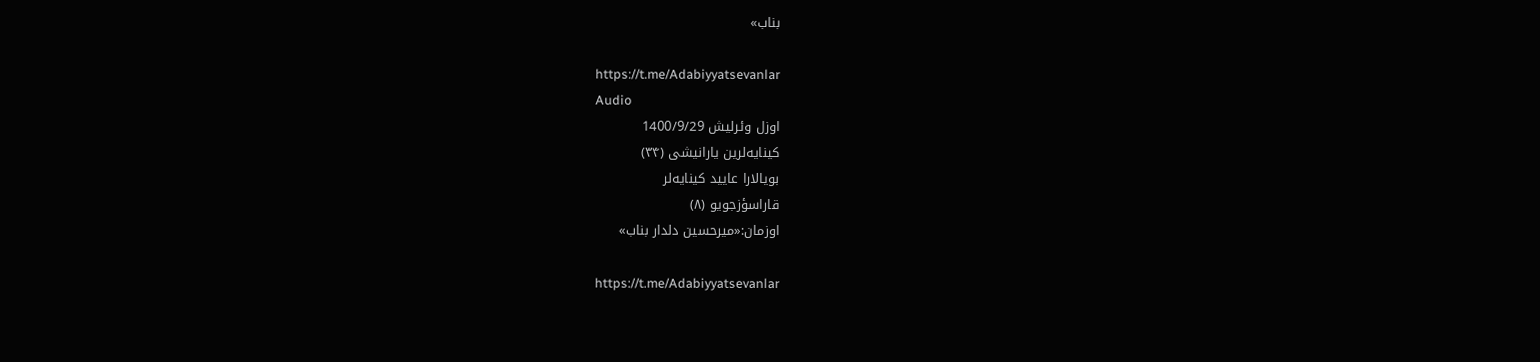بناب»

https://t.me/Adabiyyatsevanlar
Audio
اوزل وئرلیش 1400/9/29
کینایه‌لرین یارانیشی (۳۴)
بویالارا عایید کینایه‌لر
قاراسؤزجویو (۸)
اوزمان:«میرحسین دلدار بناب»

https://t.me/Adabiyyatsevanlar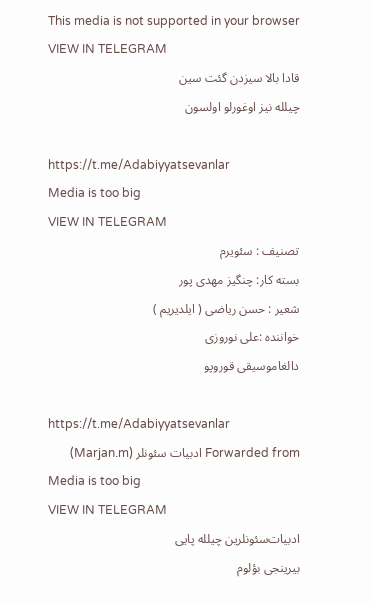This media is not supported in your browser
VIEW IN TELEGRAM
قادا بالا سیزدن گئت سین
چیلله نیز اوغورلو اولسون

https://t.me/Adabiyyatsevanlar
Media is too big
VIEW IN TELEGRAM
تصنیف : سئویرم
بسته کار: چنگیز مهدی پور
شعیر : حسن ریاضی ( ایلدیریم )
خواننده :علی نوروزی
دالغاموسیقی قوروپو

https://t.me/Adabiyyatsevanlar
Forwarded from ادبیات سئونلر (Marjan.m)
Media is too big
VIEW IN TELEGRAM
ادبیات‌سئونلرین چیلله پایی
بیرینجی بؤلوم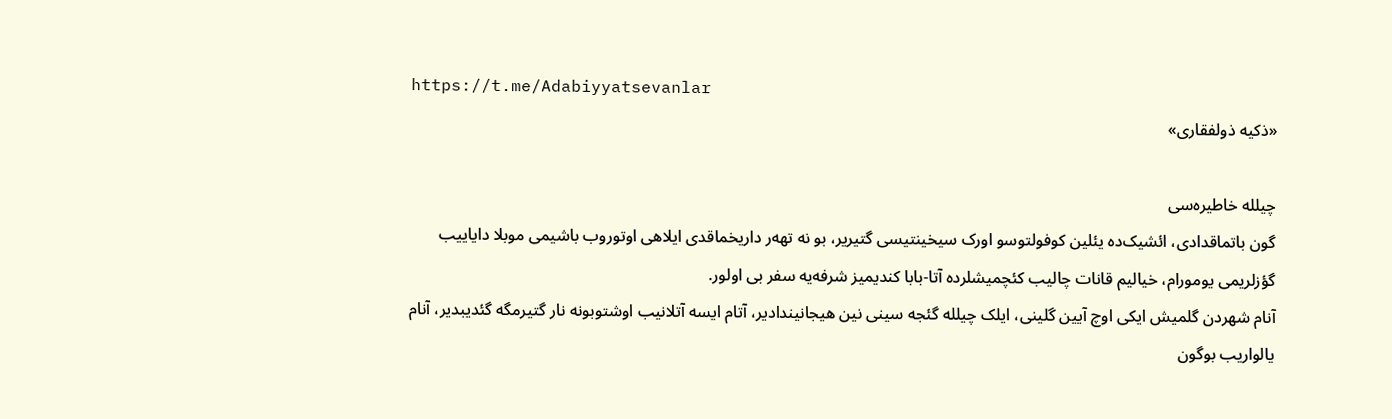https://t.me/Adabiyyatsevanlar
«ذکیه ذولفقاری»

چیلله خاطیره‌سی
گون باتماقدادی، ائشیک‌ده یئلین کوفولتوسو اورک سیخینتیسی گتیریر، بو نه تهه‌ر داریخماقدی ایلاهی اوتوروب باشیمی موبلا دایاییب گؤزلریمی یومورام، خیالیم قانات چالیب کئچمیشلرده آتا-بابا کندیمیز شرفه‌یه سفر بی اولور.
آنام شهردن گلمیش ایکی اوچ آیین گلینی، ایلک چیلله گئجه سینی نین هیجانیندادیر، آتام ایسه آتلانیب اوشتوبونه نار گتیرمگه گئدیبدیر، آنام یالواریب بوگون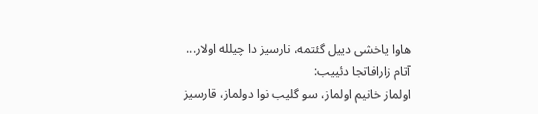هاوا یاخشی دییل گئتمه، نارسیز دا چیلله اولار...
آتام زارافاتجا دئییب:
اولماز خانیم اولماز، سو گلیب نوا دولماز، قارسیز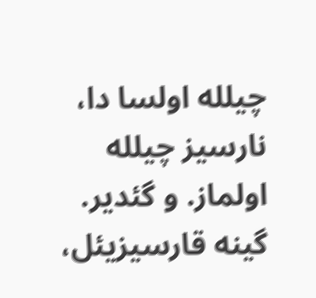چیلله اولسا دا، نارسیز چیلله اولماز. و گئدیر.
گینه قارسیزیئل،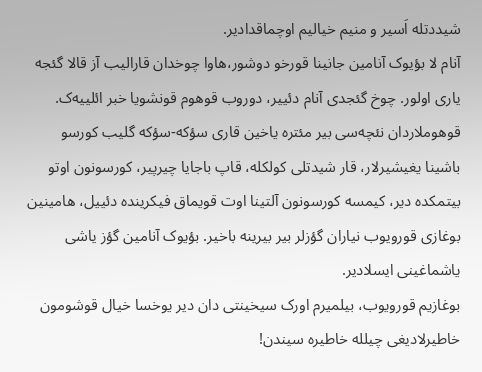شیددتله اَسیر و منیم خیالیم اوچماقدادیر.
آنام لا بؤیوک آنامین جانینا قورخو دوشور،هاوا چوخدان قارالیب آز قالا گئجه یاری اولور. چوخ گئجدی آنام دئییر، دوروب قوهوم قونشویا خبر ائلییه‌ک. قوهوملاردان نئچه‌سی بیر مئتره یاخین قاری سؤکه-سؤکه گلیب کورسو باشینا یغیشیرلار، قار شیدتلی کولکله، قاپ باجایا چیرپیر، کورسونون اوتو بیتمکده دیر، کیمسه کورسونون آلتینا اوت قویماق فیکرینده دئییل، هامینین بوغازی قورویوب نیاران گؤزلر بیر بیرینه باخیر. بؤیوک آنامین گؤز یاشی یاشماغینی ایسلادیر.
بوغازیم قورویوب، بیلمیرم اورک سیخینتی دان دیر یوخسا خیال قوشومون خاطیرلادیغی چیلله خاطیره سیندن!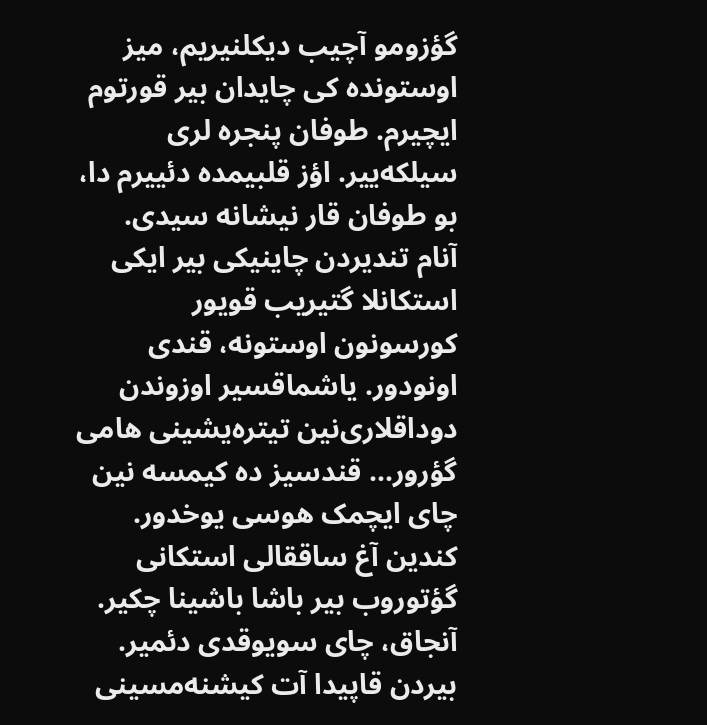گؤزومو آچیب دیکلنیریم، میز اوستونده کی چایدان بیر قورتوم ایچیرم. طوفان پنجره لری سیلکه‌ییر. اؤز قلبیمده دئییرم دا، بو طوفان قار نیشانه سیدی.
آنام تندیردن چاینیکی بیر ایکی استکانلا گتیریب قویور کورسونون اوستونه، قندی اونودور. یاشماقسیر اوزوندن دوداقلاری‌نین تیتره‌یشینی هامی گؤرور... قندسیز ده کیمسه نین چای ایچمک هوسی یوخدور. کندین آغ ساققالی استکانی گؤتوروب بیر باشا باشینا چکیر. آنجاق، چای سویوقدی دئمیر. بیردن قاپیدا آت کیشنه‌مسینی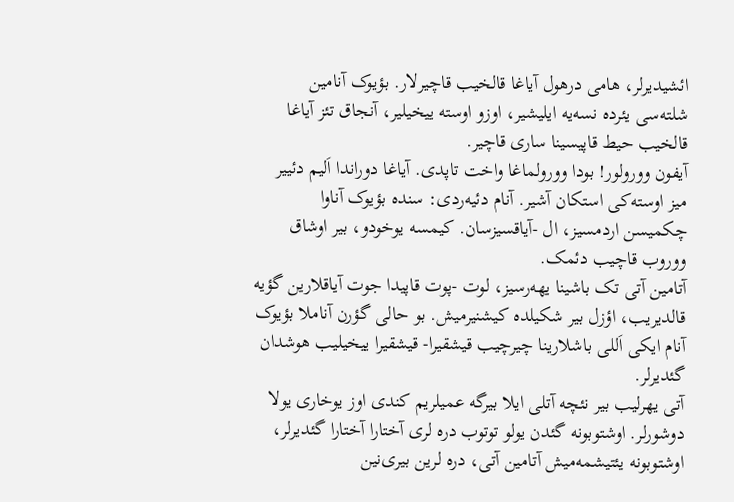ائشیدیرلر، هامی درهول آیاغا قالخیب قاچیرلار. بؤیوک آنامین شلته‌سی یئرده نسه‌یه ایلیشیر، اوزو اوسته ییخیلیر، آنجاق تئز آیاغا قالخیب حیط قاپیسینا ساری قاچیر.
آیفون وورولور! بودا وورولماغا واخت تاپدی. آیاغا دوراندا اَلیم دئییر میز اوسته‌کی استکان آشیر. آنام دئیه‌ردی: سنده بؤیوک آناوا چکمیسن اردمسیز، ال -آیاقسیزسان. کیمسه یوخودو، بیر اوشاق ووروب قاچیب دئمک.
آتامین آتی تک باشینا یهه‌رسیز، لوت -پوت قاپیدا جوت آیاقلارین گؤیه قالدیریب، اؤزل بیر شکیلده کیشنیرمیش. بو حالی گؤرن آناملا بؤیوک آنام ایکی اَللی باشلارینا چیرچیب قیشقیرا- قیشقیرا ییخیلیب هوشدان گئدیرلر.
آتی یهرلیب بیر نئچه آتلی ایلا بیرگه عمیلریم کندی اوز یوخاری یولا دوشورلر. اوشتوبونه گئدن یولو توتوب دره لری آختارا آختارا گئدیرلر، اوشتوبونه یئتیشمه‌میش آتامین آتی، دره لرین بیری‌نین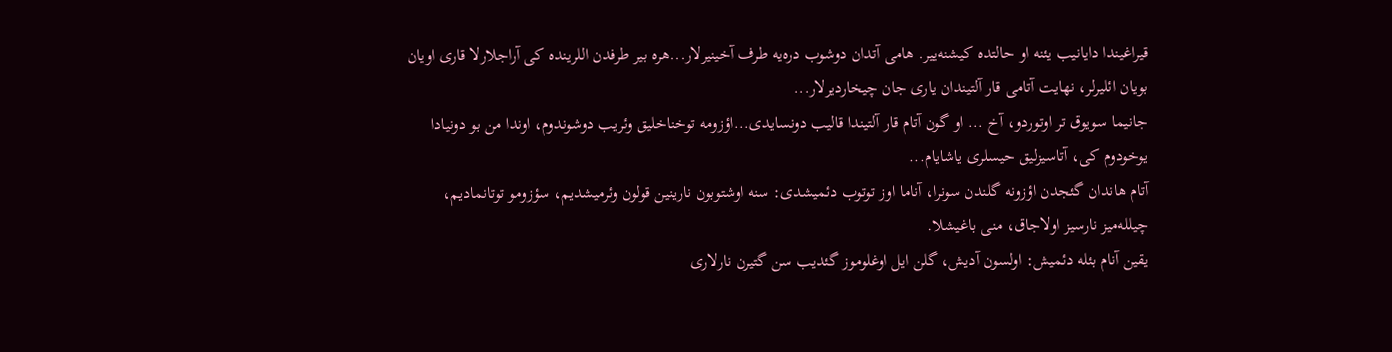قیراغیندا دایانیب یئنه او حالتده کیشنه‌ییر. هامی آتدان دوشوب دره‌یه طرف آخینیرلار...هره بیر طرفدن اللرینده کی آراجلارلا قاری اویان بویان ائلیرلر، نهایت آتامی قار آلتیندان یاری جان چیخاردیرلار...
جانیما سویوق تر اوتوردو، آخ ... او گون آتام قار آلتیندا قالیب دونسایدی...اؤزومه توخناخلیق وئریب دوشوندوم، اوندا من بو دونیادا یوخودوم کی، آتاسیزلیق حیسلری یاشایام...
آتام هاندان گئجدن اؤزونه گلندن سونرا، آناما اوز توتوب دئمیشدی: سنه اوشتوبون نارینین قولون وئرمیشدیم، سؤزومو توتانمادیم، چیلله‌میز نارسیز اولاجاق، منی باغیشلا.
یقین آنام بئله دئمیش: اولسون آدیش، گلن ایل اوغلوموز گئدیب سن گتیرن نارلاری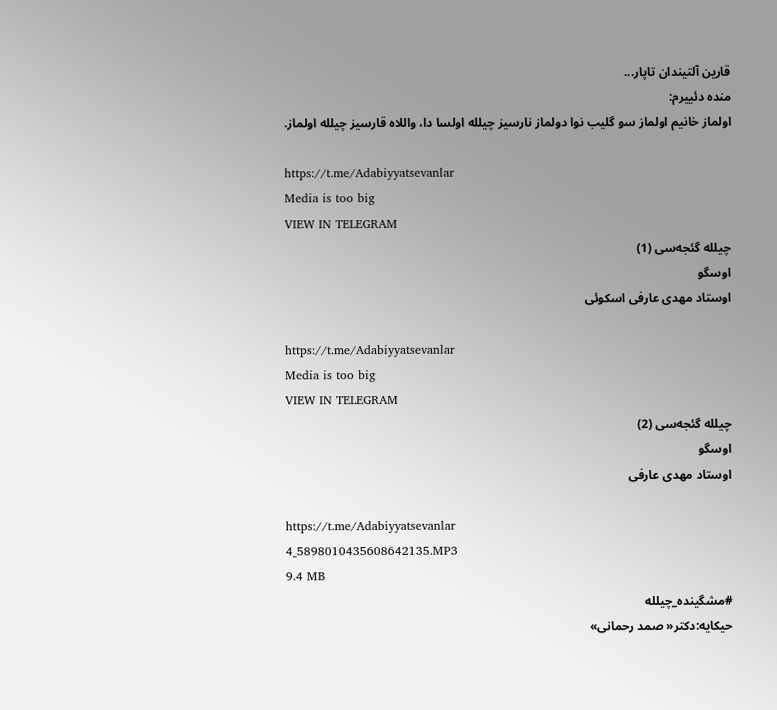قارین آلتیندان تاپار...
منده دئییرم:
اولماز خانیم اولماز سو گلیب نوا دولماز نارسیز چیلله اولسا دا، واللاه قارسیز چیلله اولماز.

https://t.me/Adabiyyatsevanlar
Media is too big
VIEW IN TELEGRAM
چیلله گئجه‌سی (1)
اوسگو
اوستاد مهدی عارفی اسکوئی

https://t.me/Adabiyyatsevanlar
Media is too big
VIEW IN TELEGRAM
چیلله گئجه‌سی (2)
اوسگو
اوستاد مهدی عارفی

https://t.me/Adabiyyatsevanlar
4_5898010435608642135.MP3
9.4 MB
#مشگینده_چیلله
حیکایه:دکتر« صمد رحمانی»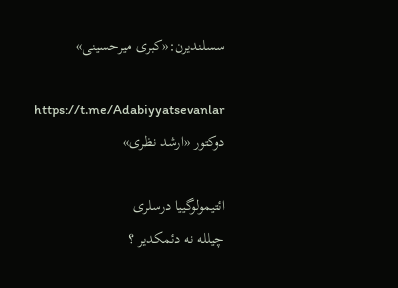سسلندیرن:«کبری میرحسینی»

https://t.me/Adabiyyatsevanlar
دوکتور «ارشد نظری»

ائتیمولوگییا درسلری
چیلله نه دئمکدیر ؟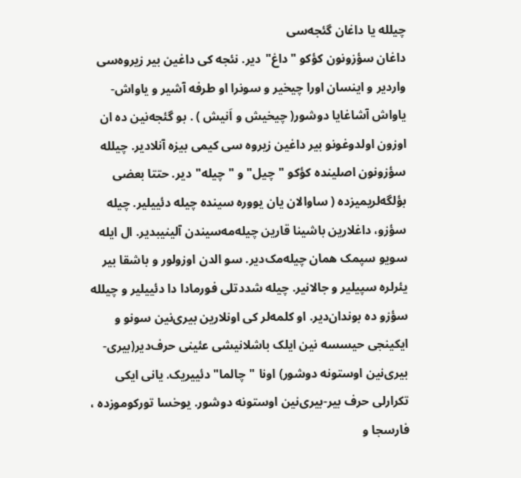چیلله یا داغان گئجه‌سی
داغان سؤزونون کؤکو "داغ"دیر. نئجه کی داغین بیر زیروه‌سی واردیر و اینسان اورا چیخیر و سونرا او طرفه آشیر و یاواش-یاواش آشاغایا دوشور( چیخیش و اَنیش ) . بو گئجه‌نین ده ان اوزون اولدوغونو بیر داغین زیروه سی کیمی بیزه آنلادیر. چیلله سؤزونون اصلینده کؤکو "چیل" و "چیله‌"دیر. حتتا بعضی بؤلگه‌لریمیزده ( ساوالان یان‌ یووره سینده چیله دئییلیر. چیله سؤزو، داغلارین باشینا قارین چیله‌مه‌سیندن‌ آلینیبدیر. ال ایله سویو سپمک همان چیله‌مک‌دیر. سو الدن اوزولور و باشقا بیر یئرلره سپیلیر و جالانیر. چیله شددتلی فورمادا دا دئییلیر و چیلله سؤزو ده بوندان‌دیر. او کلمه‌لر کی اونلارین بیری‌نین سونو و ایکینجی حیسسه نین ایلک باشلانیشی عئینی حرف‌دیر(بیری-بیری‌نین اوستونه دوشور) اونا "چالما" دئییریک. یانی ایکی تکرارلی حرف بیر-بیری‌نین اوستونه دوشور. یوخسا تورکوموزده ، فارسجا و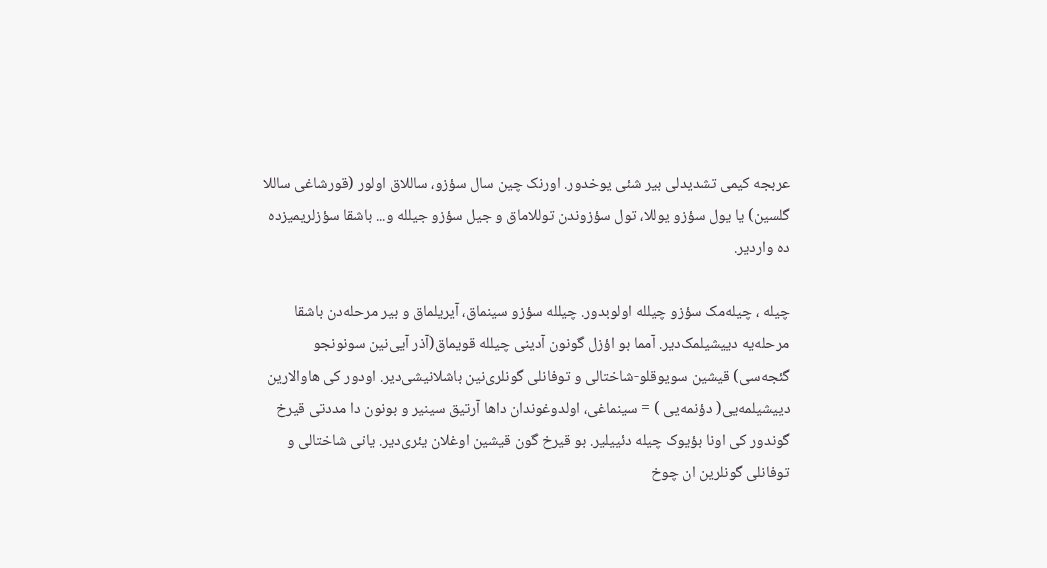عربجه کیمی تشدیدلی بیر شئی یوخدور. اورنک چین‌ سال سؤزو، ساللاق اولور (قورشاغی ساللا گلسین) یا یول سؤزو یوللا، تول‌ سؤزوندن توللاماق و جیل سؤزو جیلله و... باشقا سؤزلریمیزده ده واردیر.

چیله ، چیله‌مک سؤزو چیلله اولوبدور. چیلله سؤزو سینماق، آیریلماق و بیر مرحله‌دن باشقا مرحله‌یه دییشیلمک‌دیر. آمما بو اؤزل گونون آدینی چیلله قویماق(آذر آیی‌نین سونونجو گئجه‌سی) قیشین سویوقلو-شاختالی و توفانلی گونلری‌نین باشلانیشی‌دیر. اودور کی هاوالارین دییشیلمه‌یی( دؤنمه‌یی ) = سینماغی، اولدوغوندان داها آرتیق سینیر و بونون دا مددتی قیرخ گوندور کی اونا بؤیوک چیله دئییلیر. بو قیرخ گون قیشین اوغلان یئری‌دیر‌. یانی شاختالی و توفانلی گونلرین ان چوخ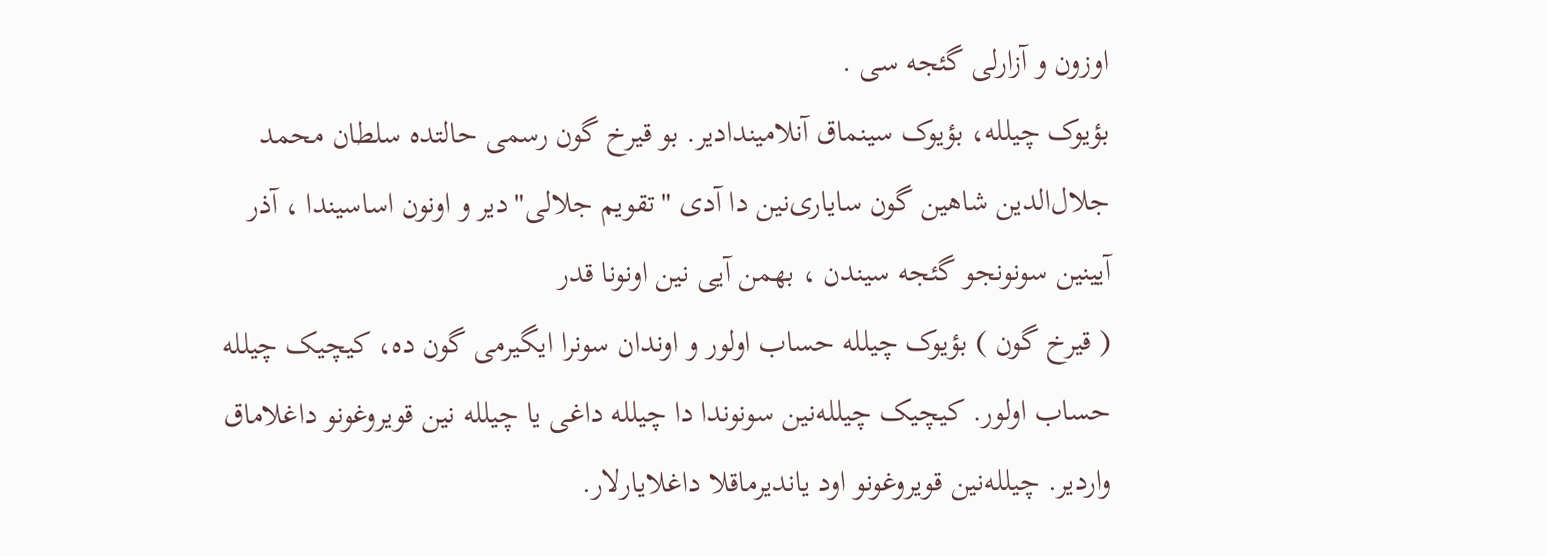اوزون و آزارلی گئجه سی .
بؤیوک چیلله، بؤیوک سینماق آنلامیندادیر. بو قیرخ گون رسمی حالتده سلطان محمد جلال‌الدین شاهین گون سایاری‌نین دا آدی "تقویم جلالی‌"دیر و اونون اساسیندا ، آذر آیینین سونونجو گئجه سیندن ، بهمن آیی نین اونونا قدر
( قیرخ گون ) بؤیوک چیلله حساب اولور و اوندان سونرا ایگیرمی گون ده، کیچیک چیلله حساب اولور. کیچیک چیلله‌نین سونوندا دا چیلله داغی یا چیلله نین قویروغونو داغلاماق‌ واردیر. چیلله‌نین قویروغونو اود یاندیرماقلا داغلایارلار.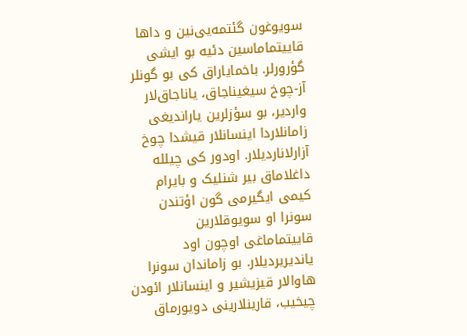سویوغون گئتمه‌یی‌نین و داها قاییتماماسین دئیه بو ایشی گؤرورلر. باخمایاراق کی بو گونلر آز-چوخ سیغیناجاق، یاناجاق‌لار واردیر، بو سؤزلرین یاراندیغی زامانلاردا اینسانلار قیشدا چوخ آزارلاناردیلار. اودور کی چیلله داغلاماق بیر شنلیک و بایرام کیمی ایگیرمی گون اؤتندن سونرا او سویوقلارین قاییتماماغی اوچون اود یاندیریردیلار. بو زاماندان سونرا هاوالار قیزیشیر و اینسانلار ائودن چیخیب، قارینلارینی دویورماق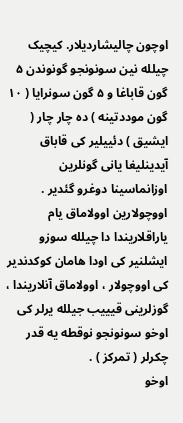اوچون چالیشاردیلار. کیچیک چیلله نین سونونجو گونوندن ۵ گون قاباغا و ۵ گون سونرایا ( ۱۰ گون موددتینه ) ده چار چار ( ایشیق ) دئییلیر کی قاباق آیدینلیغا یانی گونلرین اوزانماسینا دوغرو گئدیر .
اووچولارین اوولاماق یام یاراقلاریندا دا چیلله سوزو ایشلنیر کی اودا هامان کوکدندیر کی اووچولار ، اوولاماق آنلاریندا ، گوزلرینی قیییب جیلله یرلر کی اوخو سونونجو نوقطه یه قدر چکرلر ( تمرکز ) .
اوخو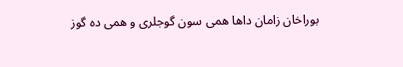بوراخان زامان داها همی سون گوجلری و همی ده گوز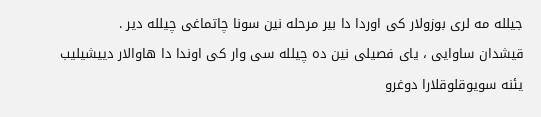جیلله مه لری بوزولار کی اوردا دا بیر مرحله نین سونا چاتماغی چیلله دیر .
قیشدان ساوایی ، یای فصیلی نین ده چیلله سی وار کی اوندا دا هاوالار دییشیلیب یئنه سویوقلوقلارا دوغرو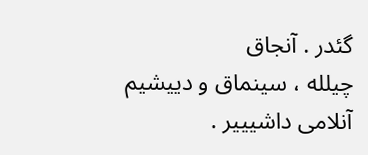گئدر . آنجاق
چیلله ، سینماق و دییشیم آنلامی داشیییر .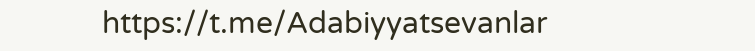https://t.me/Adabiyyatsevanlar